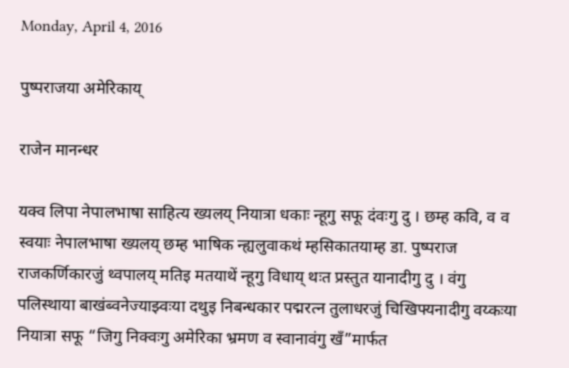Monday, April 4, 2016

पुष्पराजया अमेरिकाय्

राजेन मानन्धर

यक्व लिपा नेपालभाषा साहित्य ख्यलय् नियात्रा धकाः न्हूगु सफू दंवःगु दु । छम्ह कवि, व व स्वयाः नेपालभाषा ख्यलय् छम्ह भाषिक न्ह्यलुवाकथं म्हसिकातयाम्ह डा. पुष्पराज राजकर्णिकारजुं थ्वपालय् मतिइ मतयाथें न्हूगु विधाय् थःत प्रस्तुत यानादीगु दु । वंगु पलिस्थाया बाखंब्वनेज्याझ्वःया दथुइ निबन्धकार पद्मरत्न तुलाधरजुं चिखिफ्यनादीगु वय्कःया नियात्रा सफू “जिगु निक्वःगु अमेरिका भ्रमण व स्वानावंगु खँ”मार्फत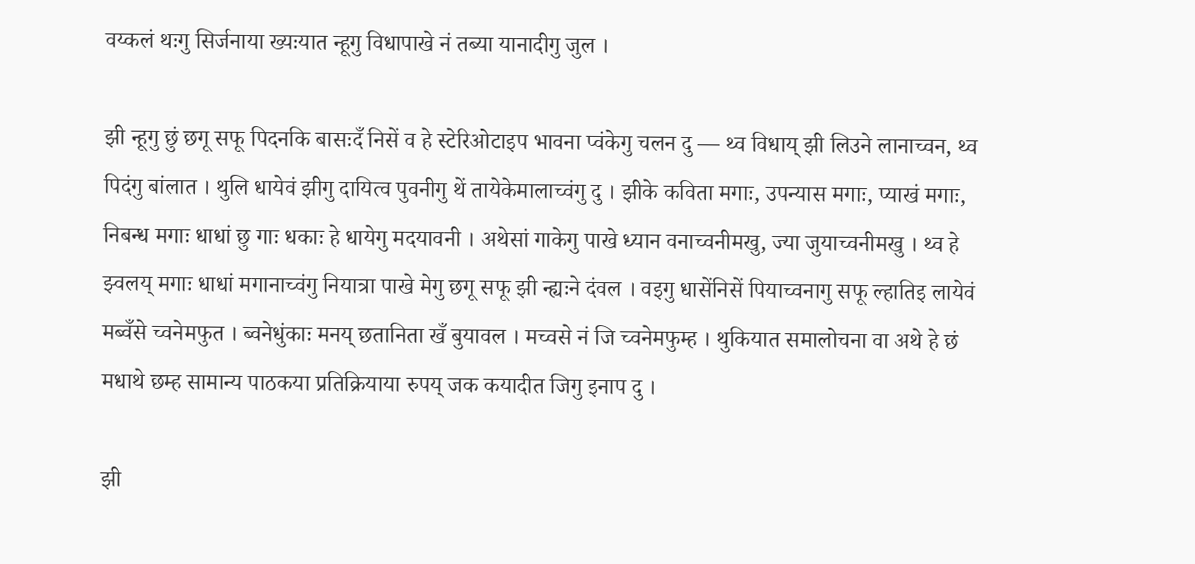वय्कलं थःगु सिर्जनाया ख्यःयात न्हूगु विधापाखे नं तब्या यानादीगु जुल ।

झी न्हूगु छुं छगू सफू पिदनकि बासःदँ निसें व हे स्टेरिओटाइप भावना प्वंकेगु चलन दु — थ्व विधाय् झी लिउने लानाच्वन, थ्व पिदंगु बांलात । थुलि धायेवं झीगु दायित्व पुवनीगु थें तायेकेमालाच्वंगु दु । झीके कविता मगाः, उपन्यास मगाः, प्याखं मगाः, निबन्ध मगाः धाधां छु गाः धकाः हे धायेगु मदयावनी । अथेसां गाकेगु पाखे ध्यान वनाच्वनीमखु, ज्या जुयाच्वनीमखु । थ्व हे झ्वलय् मगाः धाधां मगानाच्वंगु नियात्रा पाखे मेगु छगू सफू झी न्ह्यःने दंवल । वइगु धासेंनिसें पियाच्वनागु सफू ल्हातिइ लायेवं मब्वँसे च्वनेमफुत । ब्वनेधुंकाः मनय् छतानिता खँ बुयावल । मच्वसे नं जि च्वनेमफुम्ह । थुकियात समालोचना वा अथे हे छं मधाथे छम्ह सामान्य पाठकया प्रतिक्रियाया रुपय् जक कयादीत जिगु इनाप दु ।

झी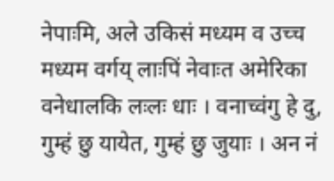नेपाःमि, अले उकिसं मध्यम व उच्च मध्यम वर्गय् लाःपिं नेवाःत अमेरिका वनेधालकि लःलः धाः । वनाच्वंगु हे दु, गुम्हं छु यायेत, गुम्हं छु जुयाः । अन नं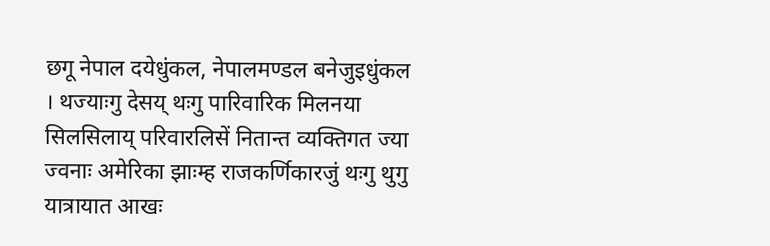छगू नेपाल दयेधुंकल, नेपालमण्डल बनेजुइधुंकल । थज्याःगु देसय् थःगु पारिवारिक मिलनया सिलसिलाय् परिवारलिसें नितान्त व्यक्तिगत ज्या ज्वनाः अमेरिका झाःम्ह राजकर्णिकारजुं थःगु थुगु यात्रायात आखः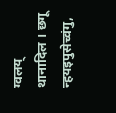ग्वलय् थानादिल । छगू न्हयइपुसेच्वंगु,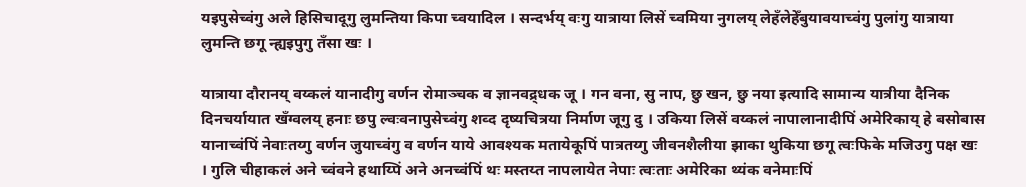यइपुसेच्वंगु अले हिसिचादूगु लुमन्तिया किपा च्वयादिल । सन्दर्भय् वःगु यात्राया लिसें च्वमिया नुगलय् लेहँलेहेँबुयावयाच्वंगु पुलांगु यात्राया लुमन्ति छगू न्ह्यइपुगु तँसा खः ।

यात्राया दौरानय् वय्कलं यानादीगु वर्णन रोमाञ्चक व ज्ञानवद्र्धक जू । गन वना, सु नाप, छु खन, छु नया इत्यादि सामान्य यात्रीया दैनिक दिनचर्यायात खँग्वलय् हनाः छपु ल्वःवनापुसेच्वंगु शव्द दृष्यचित्रया निर्माण जूगु दु । उकिया लिसें वय्कलं नापालानादीपिं अमेरिकाय् हे बसोबास यानाच्वंपिं नेवाःतय्गु वर्णन जुयाच्वंगु व वर्णन याये आवश्यक मतायेकूपिं पात्रतय्गु जीवनशैलीया झाका थुकिया छगू त्वःफिके मजिउगु पक्ष खः । गुलि चीहाकलं अने च्वंवने हथाय्पिं अने अनच्वंपिं थः मस्तय्त नापलायेत नेपाः त्वःताः अमेरिका थ्यंक वनेमाःपिं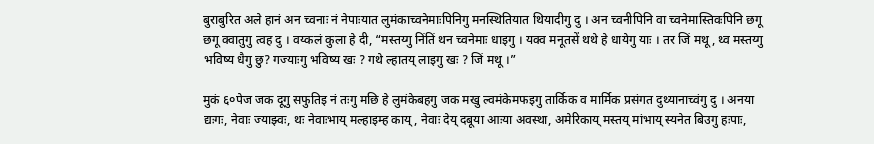बुराबुरित अले हानं अन च्वनाः नं नेपाःयात लुमंकाच्वनेमाःपिनिगु मनस्थितियात थियादीगु दु । अन च्वनीपिनि वा च्वनेमास्तिवःपिनि छगू छगू क्वातुगु त्वह दु । वय्कलं कुला हे दी, “मस्तय्गु निंतिं थन च्वनेमाः धाइगु । यक्व मनूतसें थथे हे धायेगु याः । तर जिं मथू, थ्व मस्तय्गु भविष्य धैगु छु? गज्याःगु भविष्य खः ? गथे ल्हातय् लाइगु खः ? जिं मथू ।”

मुकं ६०पेज जक दूगु सफुतिइ नं तःगु मछि हे लुमंकेबहगु जक मखु ल्वमंकेमफइगु तार्किक व मार्मिक प्रसंगत दुथ्यानाच्वंगु दु । अनया द्यःगः, नेवाः ज्याझ्वः, थः नेवाःभाय् मल्हाइम्ह काय्, नेवाः देय् दबूया आःया अवस्था, अमेरिकाय् मस्तय् मांभाय् स्यनेत बिउगु हःपाः,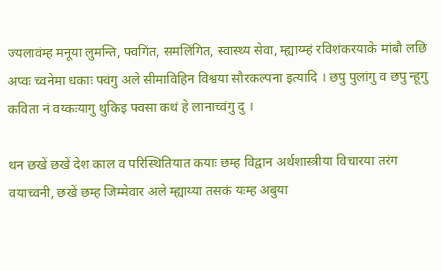ज्यलावंम्ह मनूया लुमन्ति, फ्वगिंत, समलिंगित, स्वास्थ्य सेवा, म्ह्याय्म्हं रविशंकरयाके मांबौ लछि अप्वः च्वनेमा धकाः फ्वंगु अले सीमाविहिन विश्वया सौरकल्पना इत्यादि । छपु पुलांगु व छपु न्हूगु कविता नं वय्कःयागु थुकिइ फ्वसा कथं हे लानाच्वंगु दु ।

थन छखें छखें देश काल व परिस्थितियात कयाः छम्ह विद्वान अर्थशास्त्रीया विचारया तरंग वयाच्वनी, छखें छम्ह जिम्मेवार अले म्ह्याय्या तसकं यःम्ह अबुया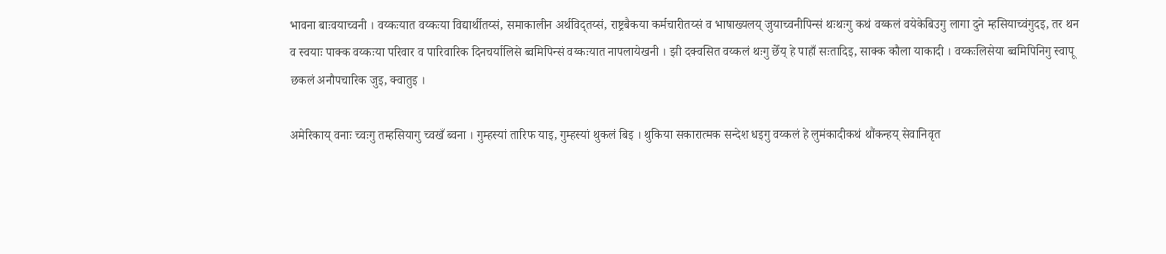भावना बाःवयाच्वनी । वय्कःयात वय्कःया विद्यार्थीतय्सं, समाकालीन अर्थविद्तय्सं, राष्ट्रबैकया कर्मचारीतय्सं व भाषाख्यलय् जुयाच्वनीपिन्सं थःथःगु कथं वय्कलं वयेकेबिउगु लागा दुने म्हसियाच्वंगुदइ, तर थन व स्वयाः पाक्क वय्कःया परिवार व पारिवारिक दिनचर्यालिसे ब्वमिपिन्सं वय्कःयात नापलायेखनी । झी दक्वसित वय्कलं थःगु छेँय् हे पाहाँ सःतादिइ, साक्क कौला याकादी । वय्कःलिसेया ब्वमिपिनिगु स्वापू छकलं अनौपचारिक जुइ, क्वातुइ ।

अमेरिकाय् वनाः च्वःगु तम्हसियागु च्वखँ ब्वना । गुम्हस्यां तारिफ याइ, गुम्हस्यां थुकलं बिइ । थुकिया सकारात्मक सन्देश धइगु वय्कलं हे लुमंकादीकथं थौंकन्हय् सेवानिवृत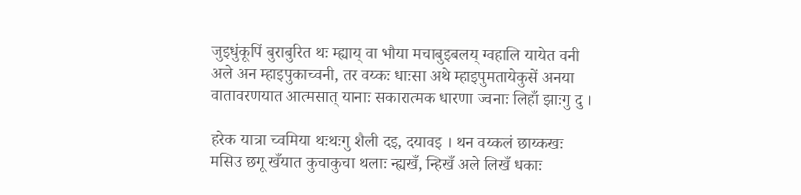जुइधुंकूपिं बुराबुरित थः म्ह्याय् वा भौया मचाबुइबलय् ग्वहालि यायेत वनी अले अन म्हाइपुकाच्वनी, तर वय्कः धाःसा अथे म्हाइपुमतायेकुसें अनया वातावरणयात आत्मसात् यानाः सकारात्मक धारणा ज्वनाः लिहाँ झाःगु दु ।

हरेक यात्रा च्वमिया थःथःगु शैली दइ, दयावइ । थन वय्कलं छाय्कखः मसिउ छगू खँयात कुचाकुचा थलाः न्ह्यखँ, न्हिखँ अले लिखँ धकाः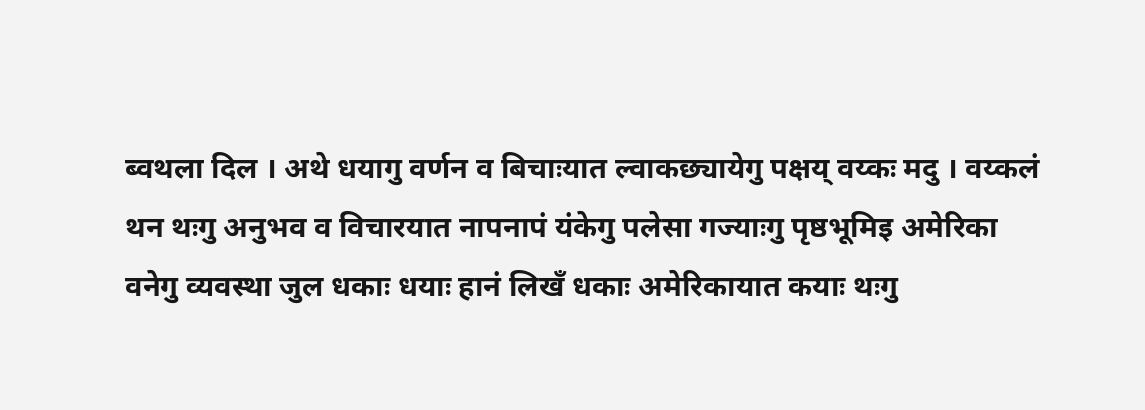ब्वथला दिल । अथे धयागु वर्णन व बिचाःयात ल्वाकछ्यायेगु पक्षय् वय्कः मदु । वय्कलं थन थःगु अनुभव व विचारयात नापनापं यंकेगु पलेसा गज्याःगु पृष्ठभूमिइ अमेरिका वनेगु व्यवस्था जुल धकाः धयाः हानं लिखँ धकाः अमेरिकायात कयाः थःगु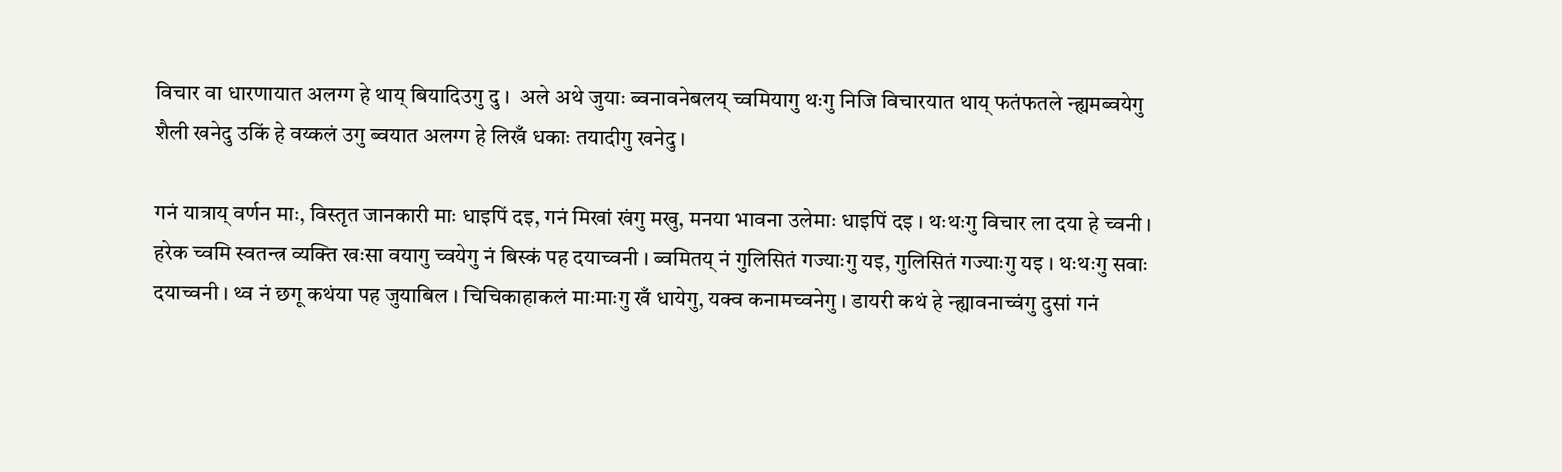विचार वा धारणायात अलग्ग हे थाय् बियादिउगु दु ।  अले अथे जुयाः ब्वनावनेबलय् च्वमियागु थःगु निजि विचारयात थाय् फतंफतले न्ह्यमब्वयेगु शैली खनेदु उकिं हे वय्कलं उगु ब्वयात अलग्ग हे लिखँ धकाः तयादीगु खनेदु ।

गनं यात्राय् वर्णन माः, विस्तृत जानकारी माः धाइपिं दइ, गनं मिखां खंगु मखु, मनया भावना उलेमाः धाइपिं दइ । थःथःगु विचार ला दया हे च्वनी । हरेक च्वमि स्वतन्त्र व्यक्ति खःसा वयागु च्वयेगु नं बिस्कं पह दयाच्वनी । ब्वमितय् नं गुलिसितं गज्याःगु यइ, गुलिसितं गज्याःगु यइ । थःथःगु सवाः दयाच्वनी । थ्व नं छगू कथंया पह जुयाबिल । चिचिकाहाकलं माःमाःगु खँ धायेगु, यक्व कनामच्वनेगु । डायरी कथं हे न्ह्यावनाच्वंगु दुसां गनं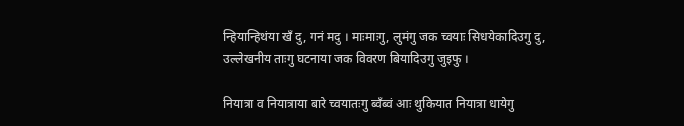न्हियान्हिथंया खँ दु, गनं मदु । माःमाःगु, लुमंगु जक च्वयाः सिधयेकादिउगु दु, उल्लेखनीय ताःगु घटनाया जक विवरण बियादिउगु जुइफु ।

नियात्रा व नियात्राया बारे च्वयातःगु ब्वँब्वं आः थुकियात नियात्रा धायेगु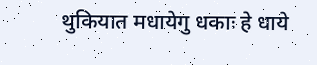थुकियात मधायेगु धकाः हे धाये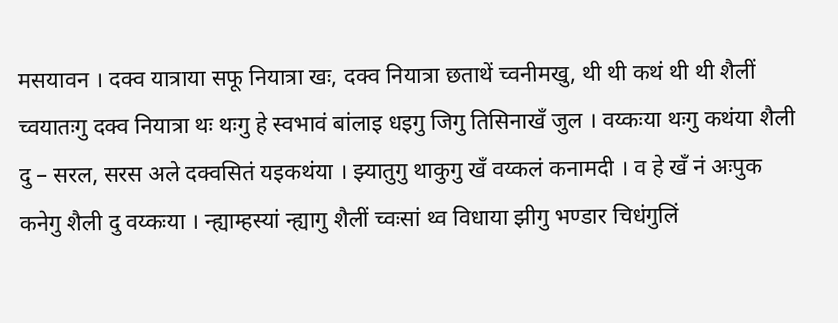मसयावन । दक्व यात्राया सफू नियात्रा खः, दक्व नियात्रा छताथें च्वनीमखु, थी थी कथं थी थी शैलीं च्वयातःगु दक्व नियात्रा थः थःगु हे स्वभावं बांलाइ धइगु जिगु तिसिनाखँ जुल । वय्कःया थःगु कथंया शैली दु – सरल, सरस अले दक्वसितं यइकथंया । झ्यातुगु थाकुगु खँ वय्कलं कनामदी । व हे खँ नं अःपुक कनेगु शैली दु वय्कःया । न्ह्याम्हस्यां न्ह्यागु शैलीं च्वःसां थ्व विधाया झीगु भण्डार चिधंगुलिं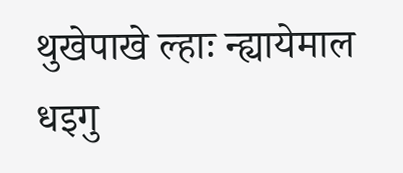थुखेपाखे ल्हाः न्ह्यायेमाल धइगु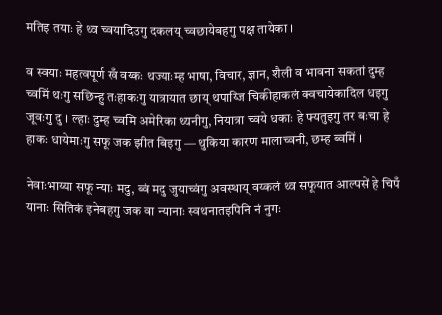मतिइ तयाः हे थ्व च्वयादिउगु दकलय् च्वछायेबहगु पक्ष तायेका ।

व स्वयाः महत्वपूर्ण खँ वय्कः थज्याःम्ह भाषा, विचार, ज्ञान, शैली व भावना सकतां दुम्ह च्वमिं थःगु सछिन्हु तःहाकःगु यात्रायात छाय् थपाय्जि चिकीहाकलं क्वचायेकादिल धइगु जूवःगु दु । ल्हाः दुम्ह च्वमि अमेरिका थ्यनीगु, नियात्रा च्वये धकाः हे फ्यतुइगु तर बःचा हे हाकः धायेमाःगु सफू जक झीत बिइगु — थुकिया कारण मालाच्वनी, छम्ह ब्वमिं ।

नेवाःभाय्या सफू न्याः मदु, ब्वं मदु जुयाच्वंगु अवस्थाय् वय्कलं थ्व सफूयात आल्पसें हे चिपँ यानाः सितिकं इनेबहगु जक वा न्यानाः स्वथनातइपिनि नं नुगः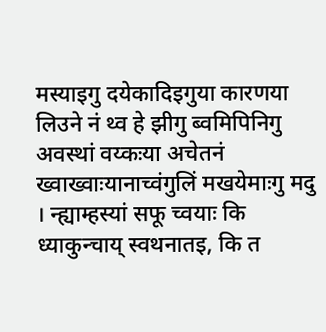मस्याइगु दयेकादिइगुया कारणया लिउने नं थ्व हे झीगु ब्वमिपिनिगु अवस्थां वय्कःया अचेतनं ख्वाख्वाःयानाच्वंगुलिं मखयेमाःगु मदु । न्ह्याम्हस्यां सफू च्वयाः कि ध्याकुन्चाय् स्वथनातइ, कि त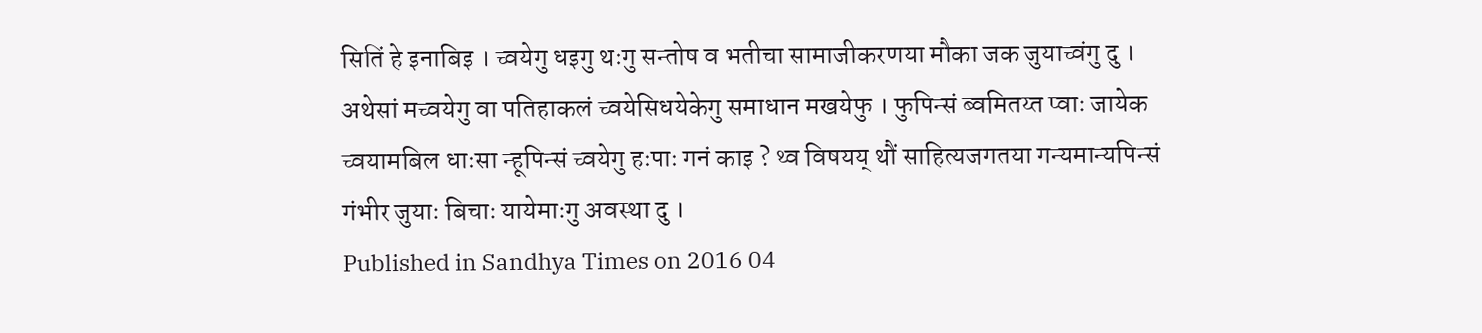सितिं हे इनाबिइ । च्वयेगु धइगु थःगु सन्तोष व भतीचा सामाजीकरणया मौका जक जुयाच्वंगु दु । अथेसां मच्वयेगु वा पतिहाकलं च्वयेसिधयेकेगु समाधान मखयेफु । फुपिन्सं ब्वमितय्त प्वाः जायेक च्वयामबिल धाःसा न्हूपिन्सं च्वयेगु हःपाः गनं काइ ? थ्व विषयय् थौं साहित्यजगतया गन्यमान्यपिन्सं गंभीर जुयाः बिचाः यायेमाःगु अवस्था दु ।
Published in Sandhya Times on 2016 04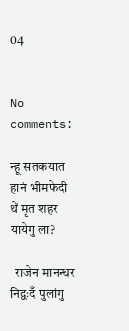04


No comments:

न्हू सतकयात हानं भीमफेदी थें मृत शहर यायेगु ला?

  राजेन मानन्धर निद्वःदँ पुलांगु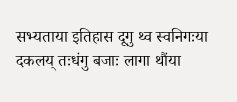सभ्यताया इतिहास दूगु थ्व स्वनिगःया दकलय् तःधंगु बजाः लागा थौंया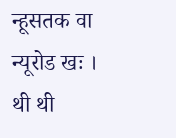न्हूसतक वा न्यूरोड खः । थी थी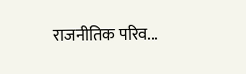राजनीतिक परिव...